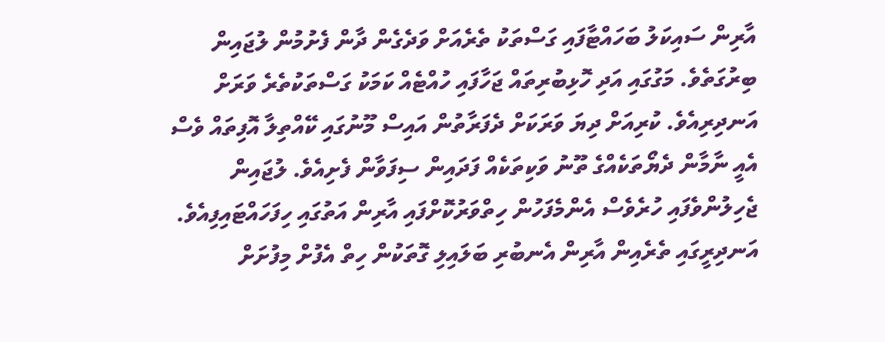އާރިން ސައިކަލު ބަހައްޓާފައި ގަސްތަކު ތެރެއަށް ވަދެގެން ދާން ފެށުމުން ލުޖައިން ބިރުގަތެވެ. މަގުގައި އަދި ހޮޅިބުރިތައް ޖަހާފައި ހުއްޓެއް ކަމަކު ގަސްތަކުތެރެ ވަރަށް އަނދިރިއެވެ. ކުރިއަށް ދިޔަ ވަރަކަށް ދެފަރާތުން އައިސް މޫނުގައި ކޭއްތިލާ އޮފިތައް ވެސް އެއީ ނާމާން ދެޔޯތަކެއްގެ ތޫނު ވަކިތަކެއް ފަދައިން ސިފަވާން ފެށިއެވެ. ލުޖައިން ޖެހިލުންވެފައި ހުރެވެސް އެންމެފަހުން ހިތްވަރުކޮށްފައި އާރިން އަތުގައި ހިފަހައްޓައިފިއެވެ. އަނދިރީގައި ތެރެއިން އާރިން އެނބުރި ބަލައިލި ގޮތަކުން ހިތް އެފުށް މިފުށަށް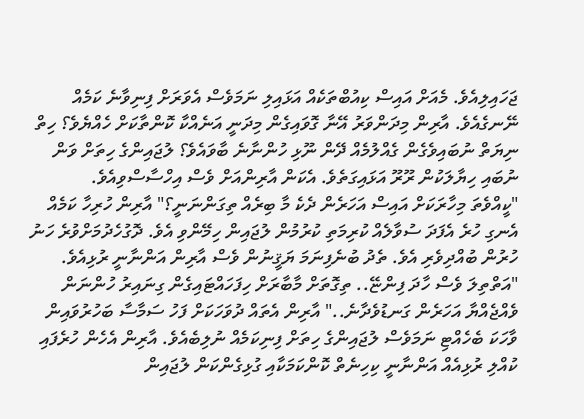ޖަހައިލިއެވެ. މެއަށް އައިސް ކިއުބްތަކެއް އަޅައިލި ނަމަވެސް އެވަރަށް ފިނިވާނެ ކަމެއް ނޭނގެއެވެ. އާރިން މިދަންވަރު އޭނާ ގޮވައިގެން މިދަނީ އަނެއްކާ ކޮންތާކަށް ހެއްޔެވެ؟ ހިތް ނިޔަތް ނުބައިވެގެން ގެއްލުމެއް ދޭން ނޫޅި ހުންނާނެ ބާވައެވެ؟ ލުޖައިންގެ ހިތަށް ވަން ނުބައި ހިޔާލަކުން ރޫރޫ އަޅައިގަތެވެ. އެކަން އާރިންއަށް ވެސް އިހްސާސްވިއެވެ.
"ކީއްވެތަ މިހާރަކަށް އައިސް އަހަރެން ދެކެ މާ ބިރެއް ތިގަންނަނީ؟" އާރިން ހުރިހާ ކަމެއް އެނގި ހުރެ އެފަދަ ސުވާލެއް ކުރިމަތި ކުރުމުން ލުޖައިން ހިމޭންވި އެވެ. ދޮގުހެދުމަށްވުރެ ހަނު ހުރުން ބުއްދިވެރި އެވެ. ތެދު ބުނެފިނަމަ ޔަޤީނުން ވެސް އާރިން އަންނާނީ ރުޅިއެވެ. "އަތްތިލަ ވެސް ހާދަ ފިންޏޭ.. ތިގޮތަށް މާބާރަށް ހިފަހައްޓައިގެން ގިނައިރު ހުންނަން ވެއްޖެއްޔާ އަހަރެން ގަނޑުވެދާނެ.." އާރިން އެތައް ދުވަހަކަށް ފަހު ސަމާސާ ބަހުރުވައިން ވާހަކަ ބެހެއްޓި ނަމަވެސް ލުޖައިންގެ ހިތަށް ފިނިކަމެއް ނުލިބެއެވެ. އާރިން އެހެން ހުރެފައި ކުއްލި ރުޅިއެއް އަންނާނީ ކިހިނެތް ކޮންކަމަކާއި ގުޅިގެންކަން ލުޖައިން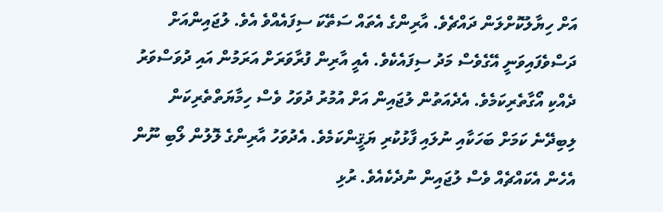އަށް ހިޔާލުކޮށްލަން ދައްޗެވެ. އާރިންގެ އެތައް ސަތޭކަ ސިފައެއްވެ އެވެ. ލުޖައިންއަށް ދަސްވެފައިވަނީ އޭގެވެސް މަދު ސިފައެކެވެ. އެއީ އާރިން ފުރާވަރަށް އަރަމުން އައި ދުވަސްވަރު ދެއްކި އޯގާތެރިކަމެވެ. އެދެއަތުން ލުޖައިން އަށް އުމުރު ދުވަހު ވެސް ހިމާޔަތްތެރިކަން ލިބިދޭނެ ކަމަށް ބަހަކާއި ނުލައި ފާޅުކުރި ޔަޤީންކަމެވެ. އެދުވަހު އާރިންގެ ލޮލުން ލޯބި ނޫން އެހެން އެކައްޗެއް ވެސް ލުޖައިން ނުދެކެއެވެ. ރުޅި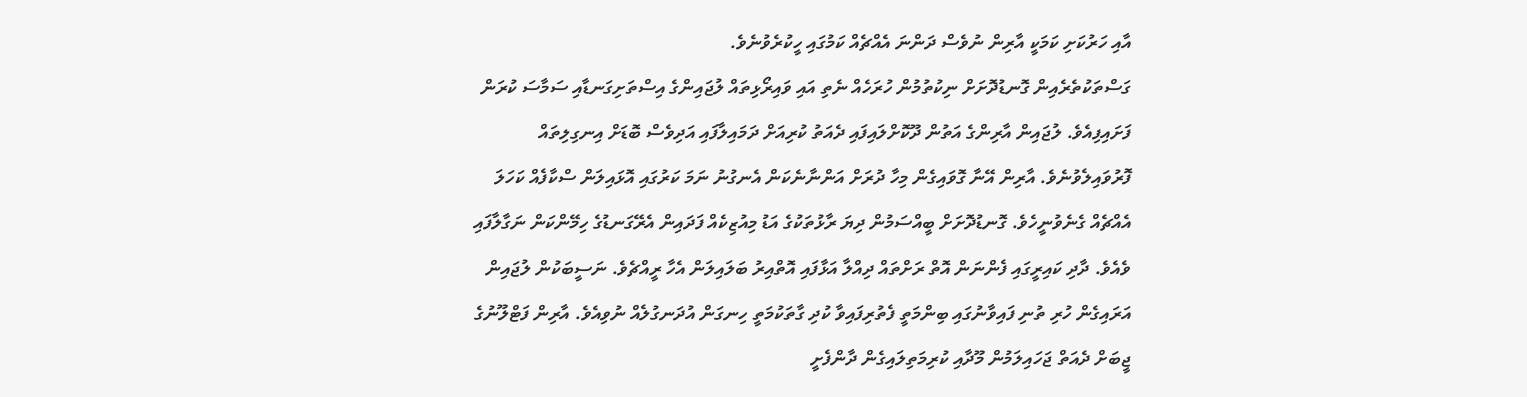އާއި ހަރުކަށި ކަމަކީ އާރިން ނުވެސް ދަންނަ އެއްޗެއް ކަމުގައި ހީކުރެވުނެވެ.
ގަސްތަކުތެރެއިން ގޮނޑުދޮށަށް ނިކުތުމުން ހުރަހެއް ނެތި އައި ވައިރޯޅިތައް ލުޖައިންގެ އިސްތަށިގަނޑާއި ސަމާސަ ކުރަން ފަށައިފިއެވެ. ލުޖައިން އާރިންގެ އަތުން ދޫކޮށްލައިފައި ދެއަތު ކުރިއަށް ދަމައިލާފައި އަދިވެސް ބޮޑަށް އިނގިލިތައް ފޮރުވައިލެވުނެވެ. އާރިން އޭނާ ގޮވައިގެން މިހާ ދުރަށް އަންނާނެކަން އެނގުނު ނަމަ ކަރުގައި އޮޅައިލަން ސްކާފެއް ކަހަލަ އެއްޗެއް ގެނެވުނީހެވެ. ގޮނޑުދޮށަށް ބީއްސަމުން ދިޔަ ރާޅުތަކުގެ އަޑު މިއުޒިކެއް ފަދައިން އެރޭގަނޑުގެ ހިމޭންކަން ނަގާލާފައި ވެއެވެ. ދާދި ކައިރީގައި ފެންނަން އޮތް ރަށްތައް ދިއްލާ އަޅާފައި އޮތްއިރު ބަލައިލަން އެހާ ރީއްޗެވެ. ނަސީބަކުން ލުޖައިން އަރައިގެން ހުރި ތުނި ފައިވާނުގައި ބިންމަތީ ފެތުރިފައިވާ ކުދި ގާތަކުމަތީ ހިނގަން އުދަނގުލެއް ނުވިއެވެ. އާރިން ފަޓްލޫނުގެ ޖީބަށް ދެއަތް ޖަހައިލަމުން މޫދާއި ކުރިމަތިލައިގެން ދާންފެށީ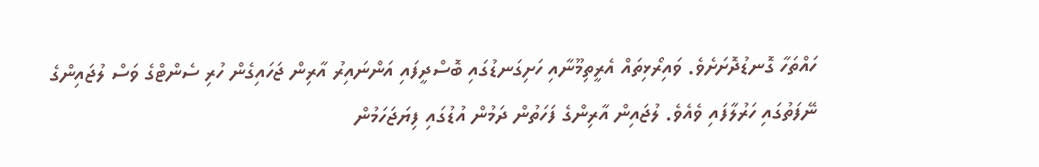ހައްތަހާ ގޮނޑުދޮށަށެވެ. ވައިރޯޅިތައް އެރީތިމޫނާއި ހަށިގަނޑުގައި ބޮސްދީފައި އަންނައިރު އާރިން ޖަހައިގެން ހުރި ސެންޓްގެ ވަސް ލުޖައިންގެ ނޭފަތުގައި ހަރުލާފައި ވެއެވެ. ލުޖައިން އާރިންގެ ފަހަތުން ދަމުން އުޑުގައި ފިޔަޖަހަމުން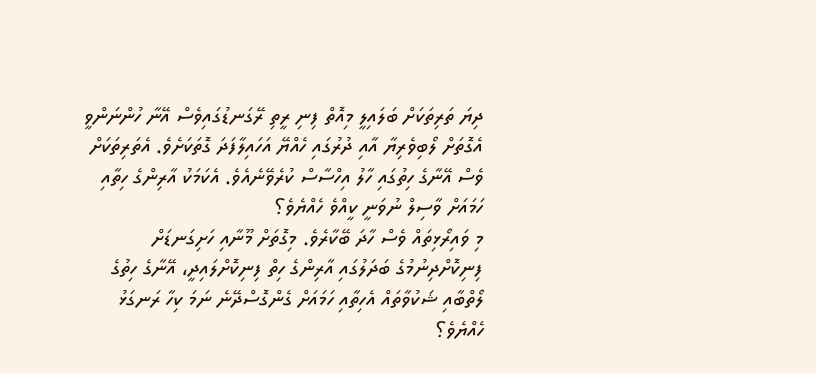ދިޔަ ތަރިތަކަށް ބަލައިލީ މިއޮތް ފިނި ރީތި ރޭގަނޑުގައިވެސް އޭނާ ހުންނަންވީ އެގޮތަށް ލޯބިވެރިޔާ އާއި ދުރުގައި ހެއްޔޭ އަހައިލާފަދަ ގޮތަކަށެވެ. އެތަރިތަކަށް ވެސް އޭނާގެ ހިތުގައި ހާލު އިހްސާސް ކުރެވޭނެއެވެ. އެކަމަކު އާރިންގެ ހިތާއި ހަމައަށް ވާސިލް ނުވަނީ ކީއްވެ ހެއްޔެވެ؟
މި ވައިރޯޅިތައް ވެސް ހާދަ ބޭކާރެވެ. މިގޮތަށް މޫނާއި ހަށިގަނޑަށް ފިނިކޮށްދިނުމުގެ ބަދަލުގައި އާރިންގެ ހިތް ފިނިކޮށްލައިދީ، އޭނާގެ ހިތުގެ ލޯތްބާއި ޝަކުވާތައް އެހިތާއި ހަމައަށް ގެންގޮސްދޭނެ ނަމަ ކިހާ ރަނގަޅު ހެއްޔެވެ؟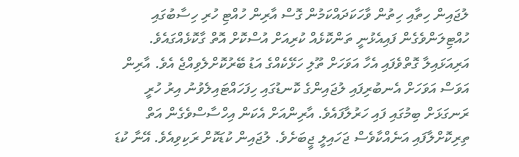ލުޖައިން ހިތާއި ހިތުން ވާހަކަދައްކަމުން ގޮސް އާރިން ހުއްޓި ހުރި ހިސާބުގައި ހުއްޓިލަންވެގެން ފައިއެޅުނީ ތަންކޮޅެއް ކުރިއަށް އުސްކޮށް އޮތް ގާކޮޅެއްގައެވެ. އަރިއަޅައިލާ ގޮތްވެފައި އެހާ އަވަހަށް ތޫލި ހަޅޭކެއްގެ އަޑު ބޭރުކޮށްލެވިއްޖެ އެވެ. އާރިން އަވަސް އަވަހަށް އެނބުރިފައި ލުޖައިންގެ ކޮނޑުގައި ހިފަހައްޓައިލެވުނު އިރު ހުރީ ރަނގަޅަށް ބިމުގައި ފައި ހަރުލާފައެވެ. އާރިންއަށް އެކަން އިހްސާސްވެގެން އަތް ތިރިކޮށްލާފައި އަނެއްކާވެސް ޖަހައިލީ ޖީބަށެވެ. ލުޖައިން ކުޑަކޮށް ރަކިވިއެވެ. އޭނާ ކުޑަ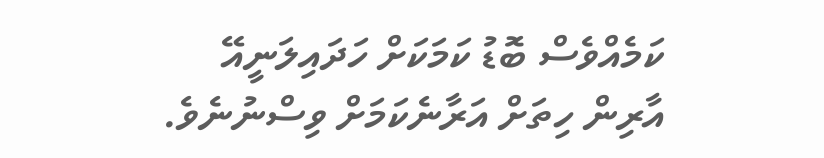ކަމެއްވެސް ބޮޑު ކަމަކަށް ހަދައިލަނީއޭ އާރިން ހިތަށް އަރާނެކަމަށް ވިސްނުނެވެ.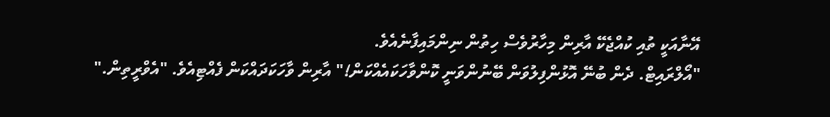އޭނާއަކީ ތުއި ކުއްޖެކޭ އާރިން މިހާރުވެސް ހިތުން ނިންމައިފާނެއެވެ.
"އޯލްރައިޓް. ދެން ބުނޭ އޮޅުންފިލުވަން ބޭނުންވަނީ ކޮންވާހަކައެއްކަން!" އާރިން ވާހަކަދައްކަން ފެއްޓިއެވެ. "އެވްރީތިން."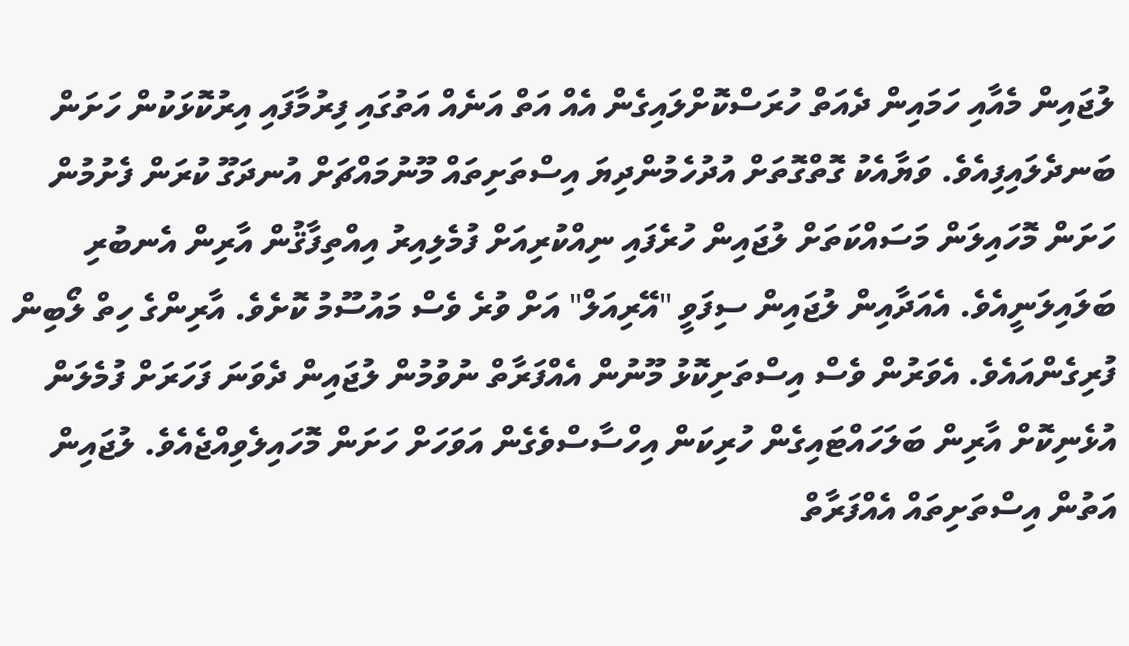ލުޖައިން މެއާއި ހަމައިން ދެއަތް ހުރަސްކޮށްލައިގެން އެއް އަތް އަނެއް އަތުގައި ފިރުމާފައި އިރުކޮޅަކުން ހަށަން ބަނދެލައިފިއެވެ. ވަޔާއެކު ގޮތްގޮތަށް އުދުހެމުންދިޔަ އިސްތަށިތައް މޫނުމައްޗަށް އުނދަގޫ ކުރަން ފެށުމުން ހަށަން މޮހައިލަން މަސައްކަތަށް ލުޖައިން ހުރެފައި ނިއްކުރިއަށް ފުމެލިއިރު އިއްތިފާޤުން އާރިން އެނބުރި ބަލައިލަނީއެވެ. އެއަދާއިން ލުޖައިން ސިފަވީ "އޭރިއަލް" އަށް ވުރެ ވެސް މައުސޫމު ކޮށެވެ. އާރިންގެ ހިތް ލޯބިން ފުރިގެންއައެވެ. އެވަރުން ވެސް އިސްތަށިކޮޅު މޫނުން އެއްފަރާތް ނުވުމުން ލުޖައިން ދެވަނަ ފަހަރަށް ފުމެލަން އުޅެނިކޮށް އާރިން ބަލަހައްޓައިގެން ހުރިކަން އިހްސާސްވެގެން އަވަހަށް ހަށަން މޮހައިލެވިއްޖެއެވެ. ލުޖައިން އަތުން އިސްތަށިތައް އެއްފަރާތް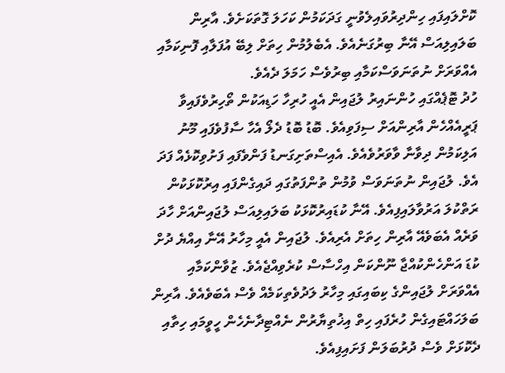ކޮށްލައިފައި ހިންދިރުވައިލެވުނީ ގަދަކަމުން ކަހަލަ ގޮތަކަށެވެ. އާރިން ބަލައިލިއަސް އޭނާ ބިރުގަނެއެވެ. އެބެލުމުން ހިތަށް ލިބޭ އުފަލާއި ފޮނިކަމާއި އެއްވަރަށް ނުތަނަވަސްކަމާއި ބިރުވެސް ހަމަލަ ދެއެވެ.
ހުދު ޓޮޕެއްގައި ހުންނައިރު ލުޖައިން އެއީ ހުރިހާ ހަޑިއަކުން ތޯހިރުވެފައިވާ ޕަރީއެއްހެން އާރިންއަށް ސިފަވިއެވެ. ބޮޑު ބޮޑު ދެލޯ އެހާ ސާފުވެފައި މޫނު އަލިކަމުން ދިވާނާ ވާވަރުވެއެވެ. އެއިސްތަށިގަނޑު ފަންވެފައި ފަށުވިކޮޅެއް ފަދަ އެވެ. ލުޖައިން ނުތަނަވަސް ވުމުން ތުންފަތުގައި ދައިގެންފައި އިރުކޮޅަކުން ރަތްކުލަ އަރުވާލައިފިއެވެ. އޭނާ ކުޑައިރުކޮޅަކު ބަލައިލިއަސް ލުޖައިންއަށް ހާދަ ވަރެއް އެބަވެއޭ އާރިން ހިތަށް އެރިއެވެ. ލުޖައިން އެއީ މިހާރު އޭނާ އިއްޔެ ދުށް ކުޑަ އަންހެންކުއްޖާ ނޫންކަން އިހްސާސް ކުރެވިއްޖެއެވެ. ޒުވާންކަމާއި އެއްވަރަށް ލުޖައިންގެ ކިބައިގައި މިހާރު ލަދުވެތިކަމެއް ވެސް އެބަވެއެވެ. އާރިން ބަލަހައްޓައިގެން ހުރެފައި ހިތް އިޚުތިޔާރުން ނެއްޓިދާނެހެން ހީވީމައި ހިތާއި ދެކޮޅަށް ވެސް ދުރުބަލަން ފަށައިފިއެވެ.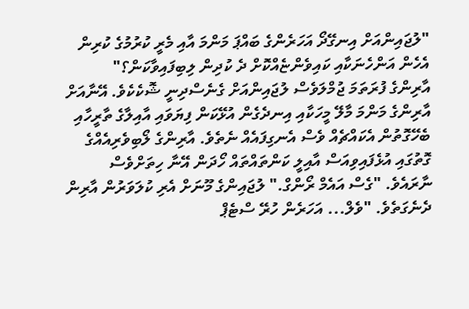"ލުޖައިންއަށް އިނގޭދޯ އަހަރެންގެ ބައްޕަ މަންމަ އާއި މެރީ ކުރުމުގެ ކުރިން އެހެން އަންހެނަކާއި ކައިވެންޏެއްކޮށް ދެ ކުދިން ލިބިފައިވާކަން؟"
އާރިންގެ ފުރަތަމަ ޖުމްލަވެސް ލުޖައިންއަށް ގެނެސްދިނީ ޝޮކެކެވެ. އޭނާއަށް އާރިންގެ މަންމަ މާލޭ މީހަކާއި އިނދެގެން އުޅޭކަން ފިޔަވައި އާއިލާގެ ތާރީހާއި ބެހޭގޮތުން އެކައްޗެއް ވެސް އެނގިފައެއް ނެތެވެ. އާރިންގެ ލޯބިވެރިއެއްގެ ގޮތުގައި އުޅެފައިވިއަސް އާއިލީ ކަންތައްތައް ހޯދަން އޭނާ ހިތަށްވެސް ނާރައެވެ. "ގެސް އައެމް ރޯންގް." ލުޖައިންގެ މޫނަށް އެރި ކުލަވަރުން އާރިން ދެނެގަތެވެ. "ވެލް... އަހަރެން ހުރޭ ސްޓެޕް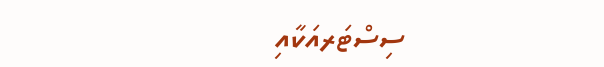ސިސްޓަރއަކާއި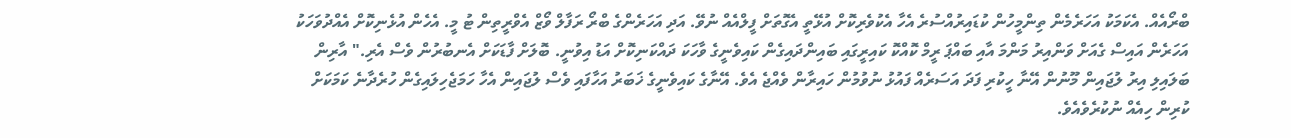ބްރޯއެއް. އެކަމަކު އަހަރެމެން ތިންމީހުން ކުޑައިރުއްސުރެ އެހާ އެކުވެރިކޮށް އުޅޭތީ އެގޮތަށް ފީލްއެއް ނުވޭ. އަދި އަހަރެންގެ ބްރޯ ރަފާލް ވޯޒް އެވްރީތިން ޓު މީ. އެހެން އުޅެނިކޮށް އެއްދުވަހަކު އަހަރެން އައިސް ގެއަށް ވަންއިރު މަންމަ އާއި ބައްޕަ ރީމް ކޮއްކޮ ކައިރީގައި ބައިންދައިގެން ކައިވެނީގެ ވާހަކަ ދައްކަނިކޮށް އަޑު އިވުނީ. ބޮލަށް ފާޑަކަށް އެނބުރުން ވެސް އެރި." އާރިން ބަލައިލި އިރު ލުޖައިން މޫނުން އޭނާ ހީކުރި ފަދަ އަސަރެއް ފައުޅު ނުވުމުން ހައިރާން ވެއްޖެ އެވެ. އޭނާގެ ކައިވެނީގެ ޚަބަރު އަހާފައި ވެސް ލުޖައިން އެހާ ހަމަޖެހިލައިގެން ހުރެދާނެ ކަމަކަށް ކުރިން ހިއެއް ނުކުރެވެއެވެ.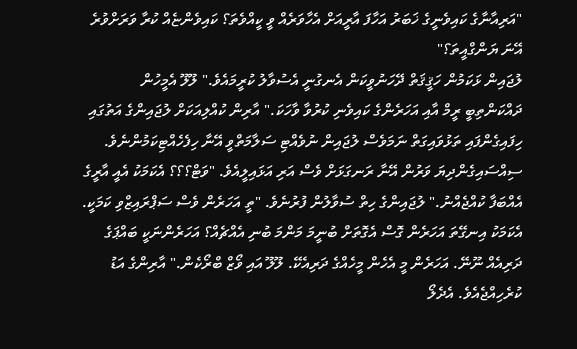"އަރިއާނާގެ ކައިވެނީގެ ޚަބަރު އަހާފަ އާރީއަށް އެހާވަރެއް ވީ ކީއްވެތަ؟ ކައިވެންޏެއް ކުރާ ވަރަށްވުރެ އޭނަ ޔަންގްއީތަ؟"
ލުޖައިން ޅަކަމުން ހަޤީޤަތް ދޭހަނުވީކަން އެނގުނީ އެސުވާލު ކުރީމައެވެ." ލޫލޫ އެމީހުން ދައްކަންތިބީ ރީމް އާއި އަހަރެންގެ ކައިވެނި ކުރުވާ ވާހަކަ." އާރިން ކުއްލިއަކަށް ލުޖައިންގެ އަތުގައި ހިފައިގެންފައި ތަޅުވައިގަތް ނަމަވެސް ލުޖައިން ނުވެއްޓި ސަލާމަތްވީ އޭނާ ހިފެހެއްޓިކަމުންނެވެ. ސިއްސައިގެންދިޔަ ވަރުން އޭނާ ރަނގަޅަށް ވެސް އަރި އަޅައިލީއެވެ. "ވަޓް؟؟؟ އެކަމަކު އެއީ އާރީގެ އެއްބަފާ ކުއްޖެއްނު." ލުޖައިންގެ ހިތް ސުވާލުން ފުރުނެވެ. "ތީ އަހަރެން ވެސް ސަޕްރައިޒްވި ކަމަކީ. އެކަމަކު އިނގޭތަ އަހަރެން ގޮސް އެގޮތަށް ބުނީމަ މަންމަ ބުނި އެއްޗެއް؟ އަހަރެންނަކީ ބައްޕަގެ ދަރިއެއް ނޫނޭ. އަހަރެން މީ އެހެން މީހެއްގެ ދަރިއެކޭ. ލޫލޫ އައި ވޯޒް ބްރޯކެން." އާރިންގެ އަޑު ކުރެހިއްޖެއެވެ. އެދެލޯ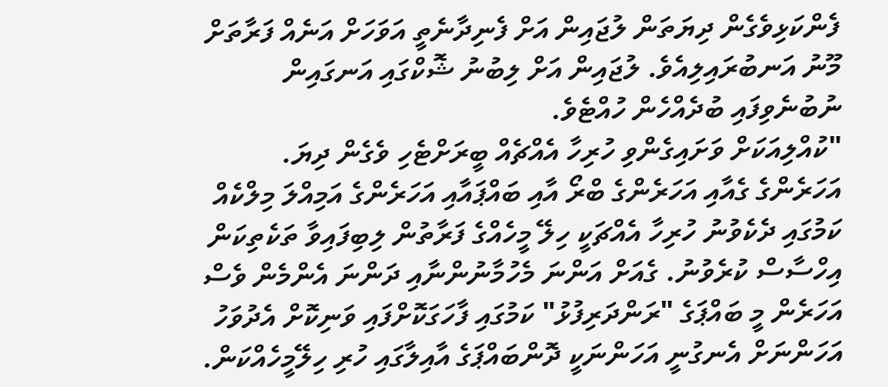ފެންކަޅިވެގެން ދިޔަތަން ލުޖައިން އަށް ފެނިދާނެތީ އަވަހަށް އަނެއް ފަރާތަށް މޫނު އަނބުރައިލިއެވެ. ލުޖައިން އަށް ލިބުނު ޝޮކްގައި އަނގައިން ނުބުނެވިފައި ބުދެއްހެން ހުއްޓެވެ.
"ކުއްލިއަކަށް ވަށައިގެންވި ހުރިހާ އެއްޗެއް ބީރަށްޓެހި ވެގެން ދިޔަ. އަހަރެންގެ ގެއާއި އަހަރެންގެ ބްރޯ އާއި ބައްޕައާއި އަހަރެންގެ އަމިއްލަ މިލްކެއް ކަމުގައި ދެކެވުނު ހުރިހާ އެއްޗަކީ ހިލޭ މީހެއްގެ ފަރާތުން ލިބިފައިވާ ތަކެތިކަން އިހްސާސް ކުރެވުނު. ގެއަށް އަންނަ މެހުމާނުންނާއި ދަންނަ އެންމެން ވެސް އަހަރެން މީ ބައްޕަގެ "ރަންދަރިފުޅު" ކަމުގައި ފާހަގަކޮށްފައި ވަނިކޮށް އެދުވަހު އަހަންނަށް އެނގުނީ އަހަންނަކީ ދޮންބައްޕަގެ އާއިލާގައި ހުރި ހިލޭމީހެއްކަން.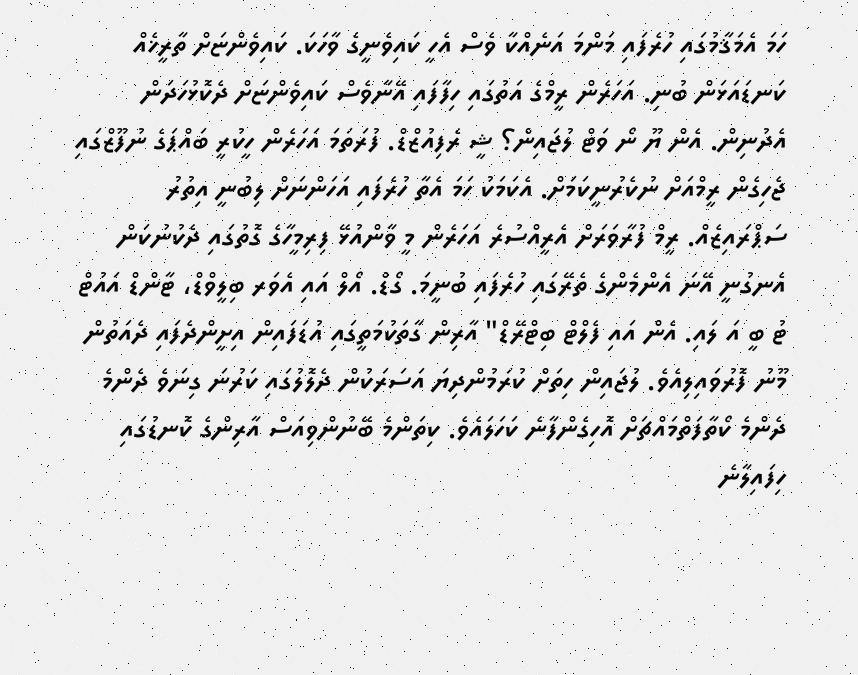ހަމަ އެމަޤާމުގައި ހުރެފައި މަންމަ އަނެއްކާ ވެސް އެހީ ކައިވެނީގެ ވާހަކަ. ކައިވެންޏަށް ތާރީޚެއް ކަނޑައަޅަން ބުނި. އަހަރެން ރީމްގެ އަތުގައި ހިފާފައި އޭނާވެސް ކައިވެންޏަށް ދެކޮޅުހަދަން އެދުނިން. އެން ޔޫ ނޯ ވަޓް ލުޖައިން؟ ޝީ ރެފިއުޒްޑް. ފުރަތަމަ އަހަރެން ހީކުރީ ބައްޕަގެ ނުފޫޒްގައި ޖެހިގެން ރީމްއަށް ނުކެރުނީކަމަށް. އެކަމަކު ހަމަ އެތާ ހުރެފައި އަހަންނަށް ލިބުނީ އިތުރު ސަޕްރައިޒެއް. ރީމް ފުރާވަރަށް އެރީއްސުރެ އަހަރެން މީ ވާންއުޅޭ ފިރިމީހާގެ ގޮތުގައި ދެކުނުކަން އެނގުނީ އޭނަ އެންމެންގެ ތެރޭގައި ހުރެފައި ބުނީމަ. ގޯޑް. އޯލް އައި އެވަރ ބިލީވްޑް، ޓާންޑް އައުޓް ޓު ބީ އަ ލައި. އެން އައި ފެލްޓް ބިޓްރޭޑް" އާރިން ގާތަކުމަތީގައި އުޑަފައިން އިށީންދެފައި ދެއަތުން މޫނު ފޮރުވައިލިއެވެ. ލުޖައިން ހިތަށް ކުރަމުންދިޔަ އަސަރަކުން ދެލޮލުގައި ކަރުނަ ގިނަވެ ދެންމެ ދެންމެ ކޯތާފަތްމައްޗަށް އޮހިގެންފާނެ ކަހަލައެވެ. ކިތަންމެ ބޭނުންވިއަސް އާރިންގެ ކޮނޑުގައި ހިފައިލާނެ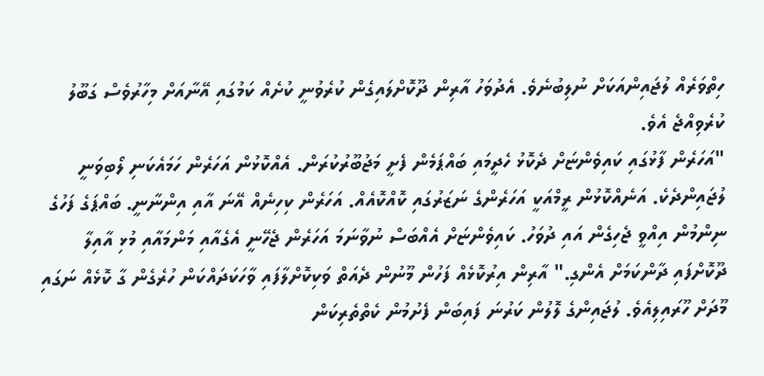ހިތްވަރެއް ލުޖައިންއަކަށް ނުލިބުނެވެ. އެދުވަހު އާރިން ދޫކޮށްލައިގެން ކުރެވުނީ ކުށެއް ކަމުގައި އޭނާއަށް މިހާރުވެސް ގަބޫލު ކުރެވިއްޖެ އެވެ.
"އަހަރެން ފާޅުގައި ކައިވެންޏަށް ދެކޮޅު ހެދީމައި ބައްޕަމެން ފެށީ މަޖުބޫރުކުރަން. އެއްކޮޅުން އަހަރެން ހަމައެކަނި ލޯބިވަނީ ލުޖައިންދެކެ. އަނެއްކޮޅުން ރީމްއަކީ އަހަރެންގެ ނަޒަރުގައި ކޮއްކޮއެއް. އަހަރެން ކިހިނެއް އޭނަ އާއި އިންނާނީ. ބައްޕަގެ ފަހުގެ ނިންމުން އިއްވީ ޖެހިގެން އައި ދުވަހު. ކައިވެންޏަށް އެއްބަސް ނުވާނަމަ އަހަރެން ޖެހޭނީ އެގެއާއި މަންމައާއި މުޅި އާއިލާ ދޫކޮށްފައި ދާންކަމަށް އެންގި." އާރިން އިރުކޮޅެއް ފަހުން މޫނުން ދެއަތް ވަކިކޮށްލާފައި ވާހަކަދައްކަން ހުރެގެން ގާ ކޮޅެއް ނަގައި މޫދަށް ހޫރައިލިއެވެ. ލުޖައިންގެ ލޮލުން ކަރުނަ ފައިބަން ފެށުމުން ކެތްތެރިކަން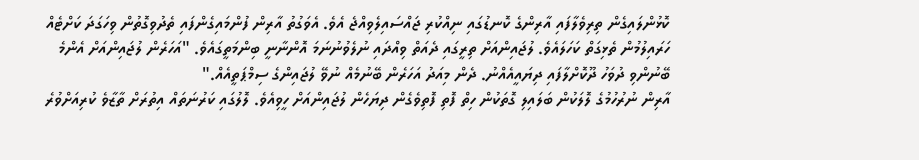ކޮޅުންލައިގެން ތިރިވެލާފައި އާރިންގެ ކޮނޑުގައި ނިއްކުރި ޖައްސައިލެވިއްޖެ އެވެ. އެވަގުތު އާރިން ފުންމައިގެންފައި ތެދުވިގޮތުން ވިހަގަދަ ކަށްޓެއް ހަރައިލުމުން ތެޅިގަތް ކަހަލައެވެ. ލުޖައިންއަށް ތިރީގައި ދެއަތް ވިއްދައި ނުލެވުނުނަމަ އޮންނާނީ ބިންމަތީގައެވެ. "އަހަރެން ލުޖައިންއަށް އެންމެ ބޭނުންވި ދުވަހު ދޫކޮށްލާފައި ދިޔައީއެއްނު. ދެން މިއަދު އަހަރެން ބޭނުމެއް ނުވޭ ލުޖައިންގެ ސިމްޕަތީއެއް."
އާރިން ނުރުހުމުގެ ލޮލަކުން ބަލައިލި ގޮތަކުން ހިތް ފޮތި ފޮތިވެގެން ދިޔަހެން ލުޖައިންއަށް ހީވިއެވެ. ލޮލުގައި ކަރުނަތައް އިތުރަށް ތާޒާވެ ކުރިއަށްވުރެ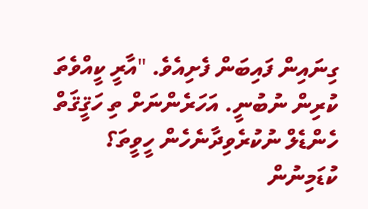ގިނައިން ފައިބަން ފެށިއެވެ. "އާރީ ކީއްވެތަ ކުރިން ނުބުނީ. އަހަރެންނަށް ތި ހަޤީޤަތް ހެންޑެލް ނުކުރެވިދާނެހެން ހީވީތަ؟ ކުޑަމިނުން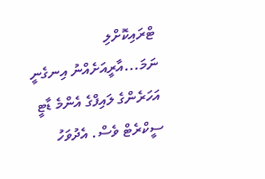ޓްރައިކޮށްލި ނަމަ...އާރީއަށެއްނު އިނގެނީ އަހަރެންގެ ލައިފްގެ އެންމެ ޑާޓީ ސީކްރެޓް ވެސް. އެދުވަހު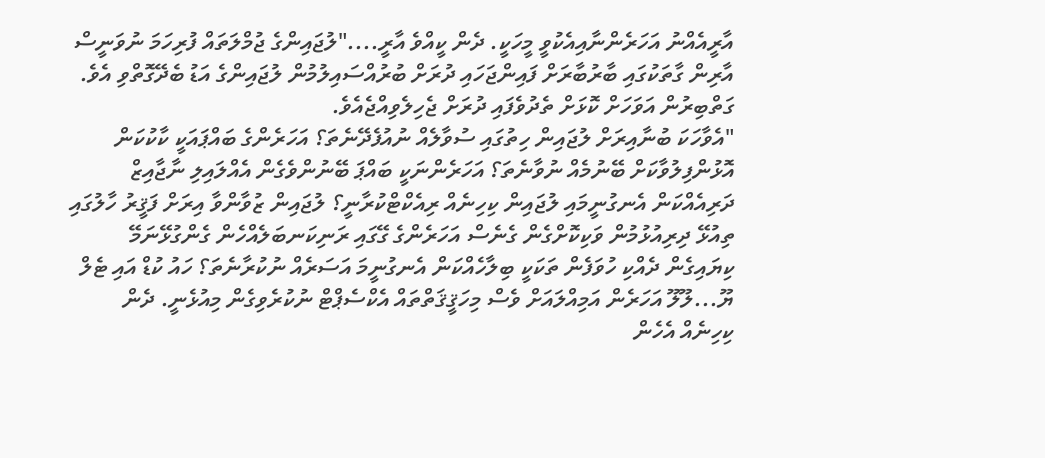އާރީއެއްނު އަހަރެންނާއިއެކުވީ މީހަކީ. ދެން ކީއްވެ އާރީ...."ލުޖައިންގެ ޖުމްލަތައް ފުރިހަމަ ނުވަނީސް އާރިން ގާތަކުގައި ބާރުބާރަށް ފައިންޖަހައި ދުރަށް ބުރުއްސައިލުމުން ލުޖައިންގެ އަޑު ބެދޭގޮތްވި އެވެ. ގަތްބިރުން އަވަހަށް ކޮޅަށް ތެދުވެފައި ދުރަށް ޖެހިލެވިއްޖެއެވެ.
"އެވާހަކަ ބުނާއިރަށް ލުޖައިން ހިތުގައި ސުވާލެއް ނުއުފެދޭނެތަ؟ އަހަރެންގެ ބައްޕައަކީ ކާކުކަން އޮޅުންފިލުވާކަށް ބޭނުމެއް ނުވާނެތަ؟ އަހަރެންނަކީ ބައްޕަ ބޭނުންވެގެން އެއްލައިލި ނާޖާއިޒް ދަރިއެއްކަން އެނގުނީމައި ލުޖައިން ކިހިނެއް ރިއެކްޓްކުރާނީ؟ ލުޖައިން ޒުވާންވާ އިރަށް ފަޤީރު ހާލުގައި ތިއުޅޭ ދިރިއުޅުމުން ވަކިކޮށްގެން ގެނެސް އަހަރެންގެ ގޭގައި ރަނިކަނބަލެއްހެން ގެންގުޅޭނަމޭ ކިޔައިގެން ދެއްކި ހުވަފެން ތަކަކީ ބިލާހެއްކަން އެނގުނީމަ އަސަރެއް ނުކުރާނެތަ؟ ހައު ކުޑް އައި ޓެލް ޔޫ...ލޫލޫ އަހަރެން އަމިއްލައަށް ވެސް މިހަޤީޤަތްތައް އެކްސެޕްޓް ނުކުރެވިގެން މިއުޅެނީ. ދެން ކިހިނެއް އެހެން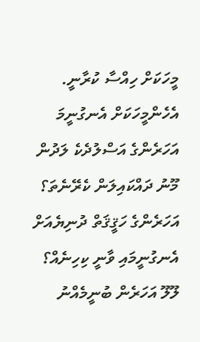މީހަކަށް ހިއްސާ ކުރާނީ. އެހެންމީހަކަށް އެނގުނީމަ އަހަރެންގެ އަސްލުދެކެ ލަދުން މޫނު ދައްކައިލަން ކެރޭނެތަ؟ އަހަރެންގެ ހަޤީޤަތް ދުނިޔެއަށް އެނގުނީމައި ވާނީ ކިހިނެއް؟
ލޫލޫ އަހަރެން ބުނީމެއްނު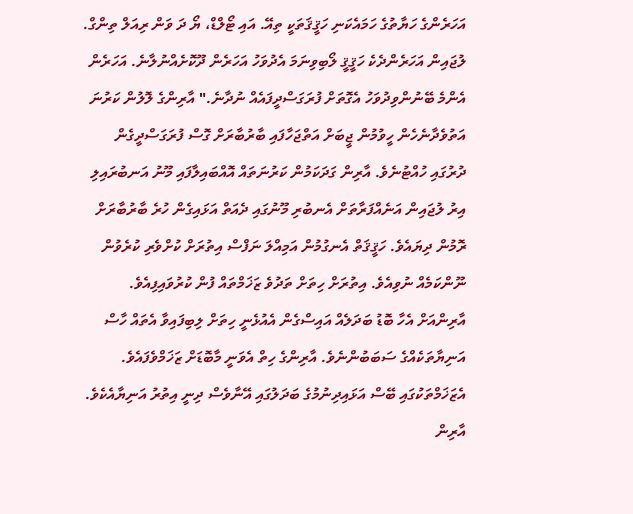އަހަރެންގެ ހަޔާތުގެ ހަމައެކަނި ހަޤީޤަތަކީ ތިއޭ. އައި ޓޯލްޑް، ޔޯ ދަ ވަން ރިއަލް ތިންގް. ލުޖައިން އަހަރެންދެކެ ހަޤީޤީ ލޯބިވިނަމަ އެދުވަހު އަހަރެން ދޫކޮށެއްނުލާނެ. އަހަރެން އެންމެ ބޭނުންވިދުވަހު އެގޮތަށް ފުރަގަސްދީފައެއް ނުދާނެ." އާރިންގެ ލޮލުން ކަރުނަ އަތުވެދާނެހެން ހީވުމުން ޖީބަށް އަތްޖަހާފައި ބާރުބާރަށް ގޮސް ފުރަގަސްދީގެން ދުރުގައި ހުއްޓުނެވެ. އާރިން ގަދަކަމުން ކަރުނަތައް އޮއްބައިލާފައި މޫނު އަނބުރައިލި އިރު ލުޖައިން އަނެއްފަރާތަށް އެނބުރި މޫނުގައި ދެއަތް އަޅައިގެން ހުރެ ބާރުބާރަށް ރޮމުން ދިޔައެވެ. ހަޤީޤަތް އެނގުމުން އަމިއްލަ ނަފްސް އިތުރަށް ކުށްވެރި ކުރެވުން ނޫންކަމެއް ނުވިއެވެ. އިތުރަށް ހިތަށް ތަދުވެ ޒަޚަމްތައް ފުން ކުރުވައިފިއެވެ. އާރިންއަށް އެހާ ބޮޑު ބަދަލެއް އައިސްގެން އެއުޅެނީ ހިތަށް ލިބިފައިވާ އެތައް ހާސް އަނިޔާތަކެއްގެ ސަބަބުންނެވެ. އާރިންގެ ހިތް އެވަނީ މާބޮޑަށް ޒަޚަމްވެފައެވެ. އެޒަޚަމްތަކުގައި ބޭސް އަޅައިދިނުމުގެ ބަދަލުގައި އޭނާވެސް ދިނީ އިތުރު އަނިޔާއެކެވެ. އާރިން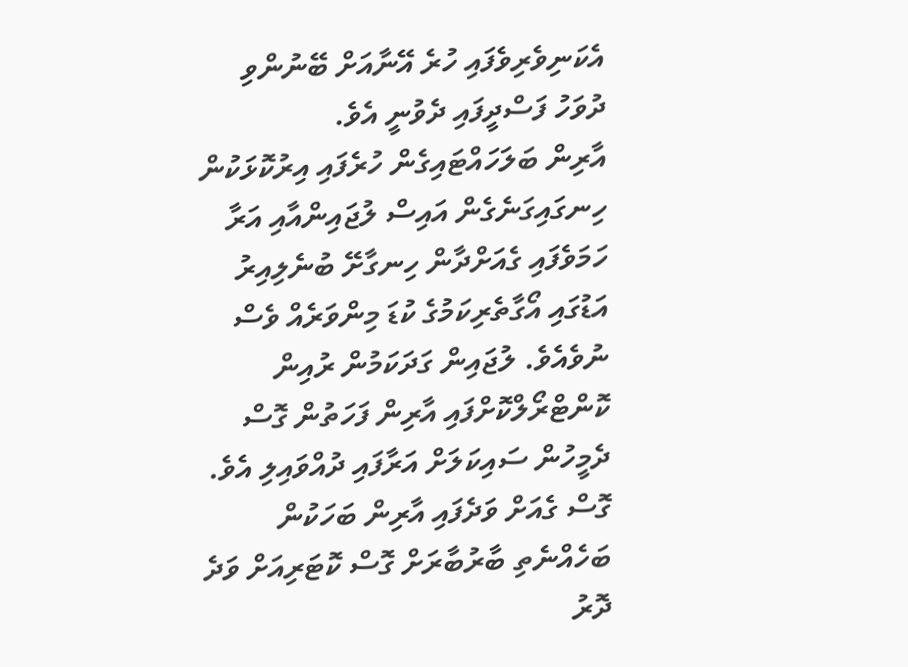އެކަނިވެރިވެފައި ހުރެ އޭނާއަށް ބޭނުންވި ދުވަހު ފަސްދީފައި ދެވުނީ އެވެ.
އާރިން ބަލަހައްޓައިގެން ހުރެފައި އިރުކޮޅަކުން ހިނގައިގަނެގެން އައިސް ލުޖައިންއާއި އަރާ ހަމަވެފައި ގެއަށްދާން ހިނގާށޭ ބުނެލިއިރު އަޑުގައި އޯގާތެރިކަމުގެ ކުޑަ މިންވަރެއް ވެސް ނުވެއެވެ. ލުޖައިން ގަދަކަމުން ރުއިން ކޮންޓްރޯލްކޮށްފައި އާރިން ފަހަތުން ގޮސް ދެމީހުން ސައިކަލަށް އަރާފައި ދުއްވައިލި އެވެ. ގޮސް ގެއަށް ވަދެފައި އާރިން ބަހަކުން ބަހެއްނެތި ބާރުބާރަށް ގޮސް ކޮޓަރިއަށް ވަދެ ދޮރު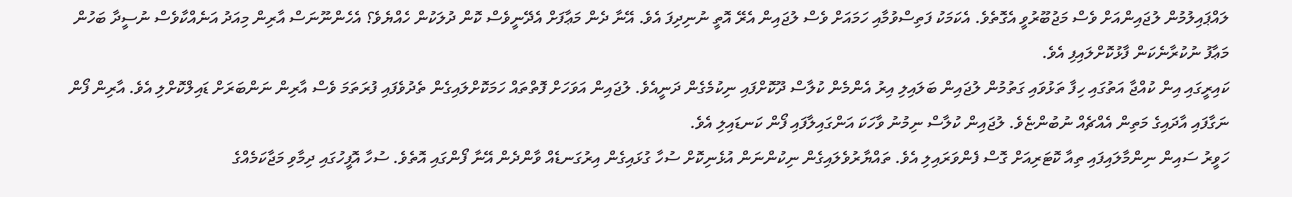ލައްޕައިލުމުން ލުޖައިންއަށް ވެސް މަޖުބޫރުވީ އެގޮތެވެ. އެކަމަކު ފަތިސްވުމާއި ހަމައަށް ވެސް ލުޖައިން އެރޭ އޮތީ ނުނިދިފަ އެވެ. އޭނާ ދެން މަޢާފަށް އެދޭނީވެސް ކޮން ދުލަކުން ހެއްޔެވެ؟ އެހެންނޫނަސް އާރިން މިއަދު އަނެއްކާވެސް ނުސީދާ ބަހުން މަޢާފު ނުކުރާނެކަން ފާޅުކޮށްލައިފި އެވެ.
ކައިރީގައި އިން ކުއްޖާ އަތުގައި ހިފާ ތަޅުވައި ގަތުމުން ލުޖައިން ބަލައިލި އިރު އެންމެން ކުލާސް ދޫކޮށްފައި ނިކުމެގެން ދަނީއެވެ. ލުޖައިން އަވަހަށް ފޮތްތައް ހަމަކޮށްލައިގެން ތެދުވެފައި ފުރަތަމަ ވެސް އާރިން ނަންބަރަށް ޑައިލްކޮށްލި އެވެ. އާރިން ފޯން ނަގާފައި އާދައިގެ މަތިން އެއްޗެއް ނުބުންޏެވެ. ލުޖައިން ކުލާސް ނިމުނު ވާހަކަ އަންގައިލާފައި ފޯން ކަނޑައިލި އެވެ.
ހަވީރު ސައިން ނިންމާލައިފައި ތިއާ ކޮޓަރިއަށް ގޮސް ފެންވަރައިލި އެވެ. ތައްޔާރުވެލައިގެން ނިކުންނަން އުޅެނިކޮށް ސުހާ ގުޅައިގެން އިރުގަނޑެއް ވާންދެން އޭނާ ފޯންގައި އޮތެވެ. ސުހާ އޮފީހުގައި ދިމާވި މަޖާކަމެއްގެ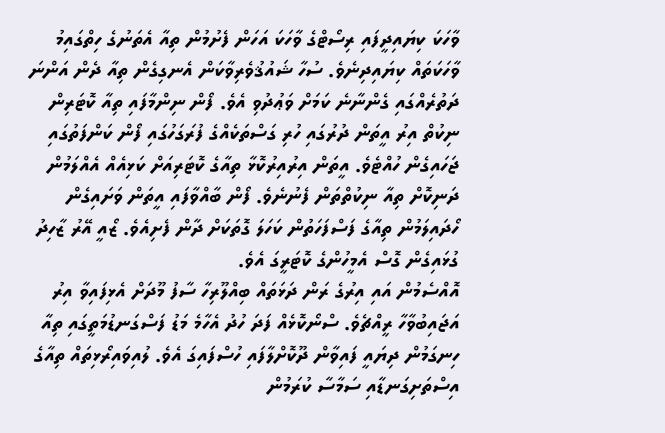ވާހަކަ ކިޔައިދީފައި ރިސޯޓްގެ ވާހަކަ އަހަން ފެށުމުން ތިއާ އެތަނުގެ ހިތްގައިމު ވާހަކަތައް ކިޔައިދިނެވެ. ސުހާ ޝައުޤުވެރިވާކަން އެނގިގެން ތިއާ ދެން އަންނަ ދަތުރެއްގައި ގެންނާނެ ކަމަށް ވަޢުދުވި އެވެ. ފޯން ނިންމާފައި ތިއާ ކޮޓަރިން ނިކުތް އިރު އީތަން ދުރުގައި ހުރި ގަސްތަކެއްގެ ފުރަގަހުގައި ފޯން ކަންފަތުގައި ޖަހައިގެން ހުއްޓެވެ. އީތަން އިރުއިރުކޮޅާ ތިއާގެ ކޮޓަރިއަށް ކަޅިއެއް އެއްލަމުން ދަނިކޮށް ތިއާ ނިކުތްތަން ފެނުނެވެ. ފޯން ބާއްވާފައި އީތަން ވަށައިގެން ހޯދައިލަމުން ތިއާގެ ފަސްފަހަތުން ކަހަލަ ގޮތަކަށް ދާން ފެށިއެވެ. ޒޯއީ އޭރު ޒާހިދު ގުޅައިގެން ގޮސް އެމީހުންގެ ކޮޓަރީގަ އެވެ.
އޮއްސެމުން އައި އިރުގެ ރަން ދަޅަތައް ބިއްލޫރިހާ ސާފު މޫދަށް އެޅިފައިވާ އިރު އަޖައިބުވާހާ ރީއްޗެވެ. ސްނޯކޮޅެއް ފަދަ ހުދު އެހާމެ މަޑު ފަސްގަނޑުމަތީގައި ތިއާ ހިނގަމުން ދިޔައީ ފައިވާން ދޫކޮށްލާފައި ހުސްފައިގަ އެވެ. ލުއިވައިރޯޅިތައް ތިއާގެ އިސްތަށިގަނޑާއި ސަމާސާ ކުރަމުން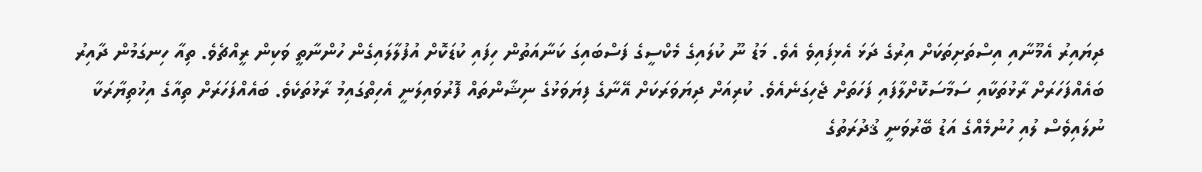ދިޔައިރު އެމޫނާއި އިސްތަށިތަކަށް އިރުގެ ދަޅަ އެޅިފައިވެ އެވެ. މަޑު ނޫ ކުލައިގެ މެކްސީގެ ފަސްބައިގަ ކަނާއަތުން ހިފައި ކުޑަކޮށް އުފުލާލައިގެން ހުންނާތީ ވަކިން ރީއްޗެވެ. ތިއާ ހިނގަމުން ދާއިރު ބައެއްފަހަރަށް ރާޅުތަކާއި ސަމާސަކޮށްލާފައި ފަހަތަށް ޖެހިގަނެއެވެ. ކުރިއަށް ދިޔަވަރަކަށް އޭނާގެ ފިޔަވަޅުގެ ނިޝާންތައް ފޮރުވައިލަނީ އެހިތްގައިމު ރާޅުތަކެވެ. ބައެއްފަހަރަށް ތިއާގެ އިޚުތިޔާރަކާ ނުލައިވެސް ލުއި ހުނުމެއްގެ އަޑު ބޭރުވަނީ ޤުދުރަތުގެ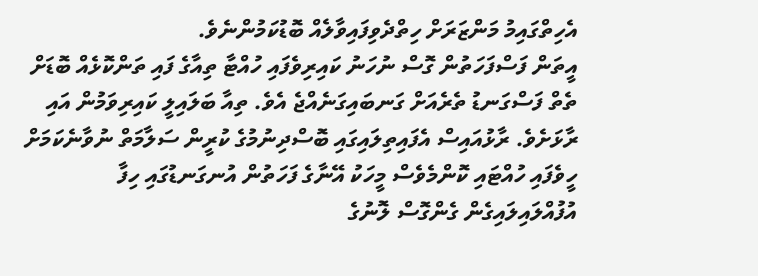އެހިތްގައިމު މަންޒަރަށް ހިތްދެވިފައިވާލެއް ބޮޑުކަމުންނެވެ.
އީތަން ފަސްފަހަތުން ގޮސް ނުހަނު ކައިރިވެފައި ހުއްޓާ ތިއާގެ ފައި ތަންކޮޅެއް ބޮޑަށް ތެތް ފަސްގަނޑު ތެރެއަށް ގަނބައިގަނެއްޖެ އެވެ. ތިއާ ބަލައިލީ ކައިރިވަމުން އައި ރާޅަށެވެ. ރާޅުއައިސް އެފައިތިލައިގައި ބޮސްދިނުމުގެ ކުރީން ސަލާމަތް ނުވާނެކަމަށް ހީވެފައި ހުއްޓައި ކޮންމެވެސް މީހަކު އޭނާގެ ފަހަތުން އުނގަނޑުގައި ހިފާ އުފުއްލައިލައިގެން ގެންގޮސް ލޮނުގެ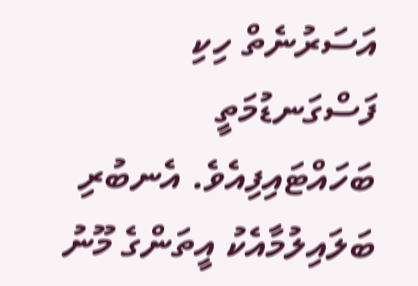އަސަރުނެތް ހިކި ފަސްގަނޑުމަތީ ބަހައްޓައިފިއެވެ. އެނބުރި ބަލައިލުމާއެކު އީތަންގެ މޫނު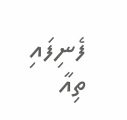ފެނިފައި ތިއާ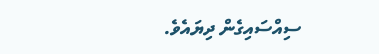ސިއްސައިގެން ދިޔައެވެ.